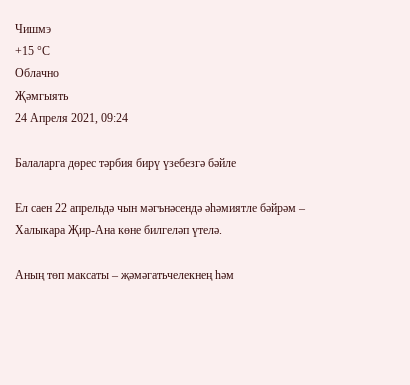Чишмэ
+15 °С
Облачно
Җәмгыять
24 Апреля 2021, 09:24

Балаларга дөрес тәрбия бирү үзебезгә бәйле

Ел саен 22 апрельдә чын мәгънәсендә әһәмиятле бәйрәм – Халыкара Җир-Ана көне билгеләп үтелә.

Аның төп максаты – җәмәгатьчелекнең һәм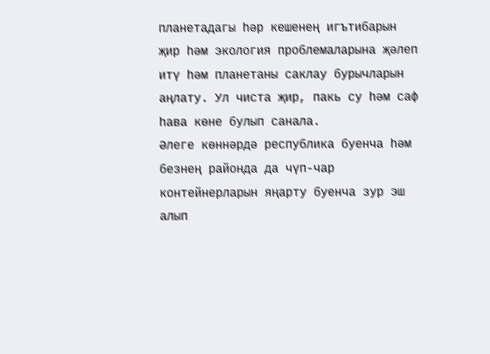планетадагы һәр кешенең игътибарын җир һәм экология проблемаларына җәлеп итү һәм планетаны саклау бурычларын аңлату. Ул чиста җир, пакь су һәм саф һава көне булып санала.
Әлеге көннәрдә республика буенча һәм безнең районда да чүп-чар контейнерларын яңарту буенча зур эш алып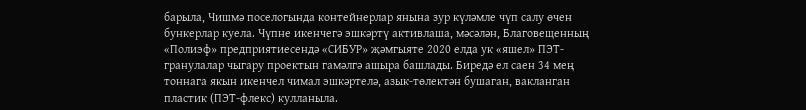барыла, Чишмә поселогында контейнерлар янына зур күләмле чүп салу өчен бункерлар куела. Чүпне икенчегә эшкәртү активлаша, мәсәлән, Благовещенның «Полиэф» предприятиесендә «СИБУР» җәмгыяте 2020 елда ук «яшел» ПЭТ-гранулалар чыгару проектын гамәлгә ашыра башлады. Биредә ел саен 34 мең тоннага якын икенчел чимал эшкәртелә, азык-төлектән бушаган, вакланган пластик (ПЭТ-флекс) кулланыла.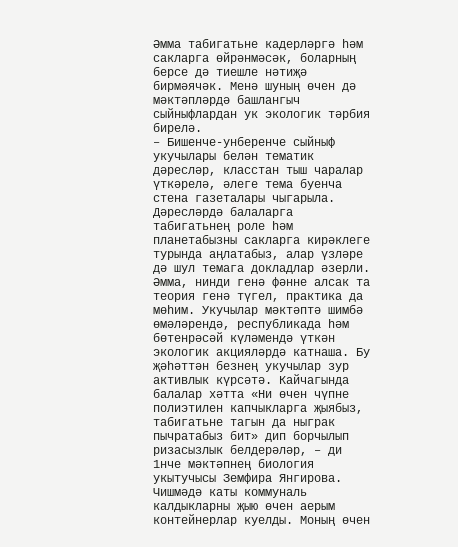Әмма табигатьне кадерләргә һәм сакларга өйрәнмәсәк, боларның берсе дә тиешле нәтиҗә бирмәячәк. Менә шуның өчен дә мәктәпләрдә башлангыч сыйныфлардан ук экологик тәрбия бирелә.
– Бишенче-унберенче сыйныф укучылары белән тематик дәресләр, класстан тыш чаралар үткәрелә, әлеге тема буенча стена газеталары чыгарыла.
Дәресләрдә балаларга табигатьнең роле һәм планетабызны сакларга кирәклеге турында аңлатабыз, алар үзләре дә шул темага докладлар әзерли. Әмма, нинди генә фәнне алсак та теория генә түгел, практика да мөһим. Укучылар мәктәптә шимбә өмәләрендә, республикада һәм бөтенрәсәй күләмендә үткән экологик акцияләрдә катнаша. Бу җәһәттән безнең укучылар зур активлык күрсәтә. Кайчагында балалар хәтта «Ни өчен чүпне полиэтилен капчыкларга җыябыз, табигатьне тагын да ныграк пычратабыз бит» дип борчылып ризасызлык белдерәләр, – ди 1нче мәктәпнең биология укытучысы Земфира Янгирова.
Чишмәдә каты коммуналь калдыкларны җыю өчен аерым контейнерлар куелды. Моның өчен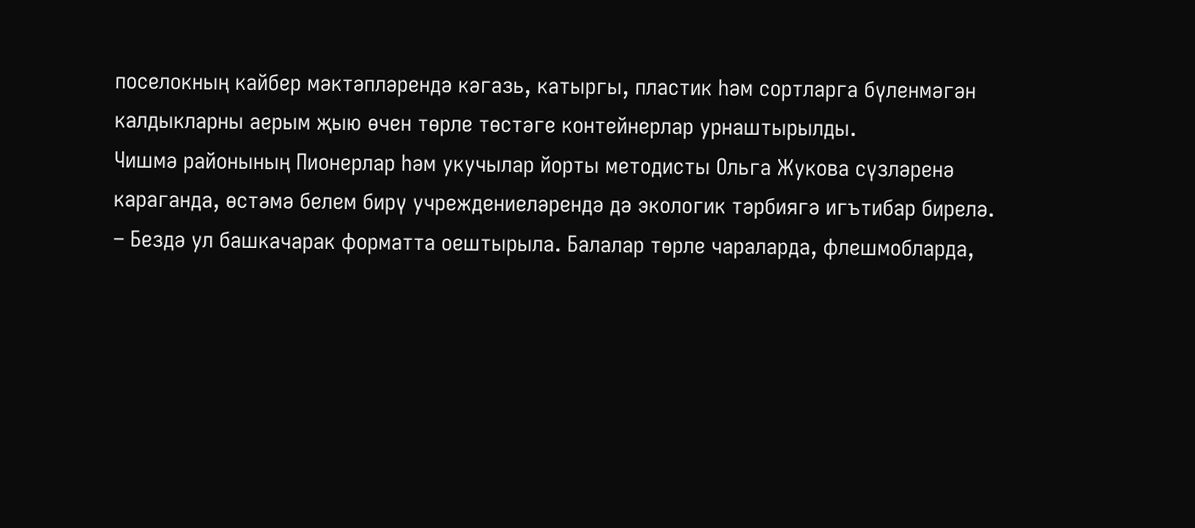поселокның кайбер мәктәпләрендә кәгазь, катыргы, пластик һәм сортларга бүленмәгән калдыкларны аерым җыю өчен төрле төстәге контейнерлар урнаштырылды.
Чишмә районының Пионерлар һәм укучылар йорты методисты Ольга Жукова сүзләренә караганда, өстәмә белем бирү учреждениеләрендә дә экологик тәрбиягә игътибар бирелә.
– Бездә ул башкачарак форматта оештырыла. Балалар төрле чараларда, флешмобларда,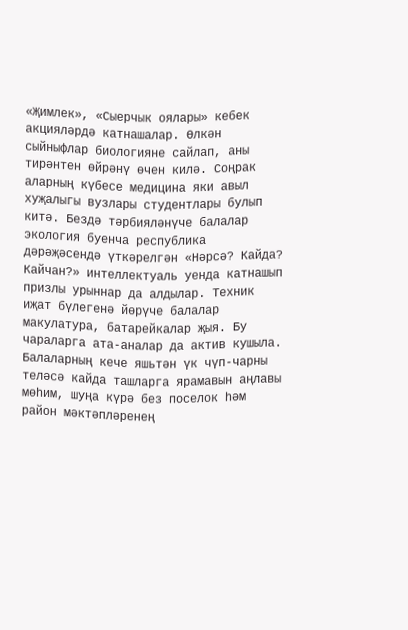«Җимлек», «Сыерчык оялары» кебек акцияләрдә катнашалар. Өлкән сыйныфлар биологияне сайлап, аны тирәнтен өйрәнү өчен килә. Соңрак аларның күбесе медицина яки авыл хуҗалыгы вузлары студентлары булып китә. Бездә тәрбияләнүче балалар экология буенча республика дәрәҗәсендә үткәрелгән «Нәрсә? Кайда? Кайчан?» интеллектуаль уенда катнашып призлы урыннар да алдылар. Техник иҗат бүлегенә йөрүче балалар макулатура, батарейкалар җыя. Бу чараларга ата-аналар да актив кушыла. Балаларның кече яшьтән үк чүп-чарны теләсә кайда ташларга ярамавын аңлавы мөһим, шуңа күрә без поселок һәм район мәктәпләренең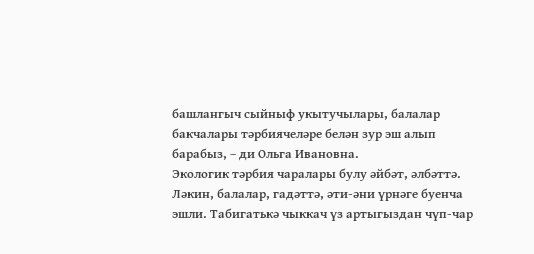башлангыч сыйныф укытучылары, балалар бакчалары тәрбиячеләре белән зур эш алып барабыз, – ди Ольга Ивановна.
Экологик тәрбия чаралары булу әйбәт, әлбәттә. Ләкин, балалар, гадәттә, әти-әни үрнәге буенча эшли. Табигатькә чыккач үз артыгыздан чүп-чар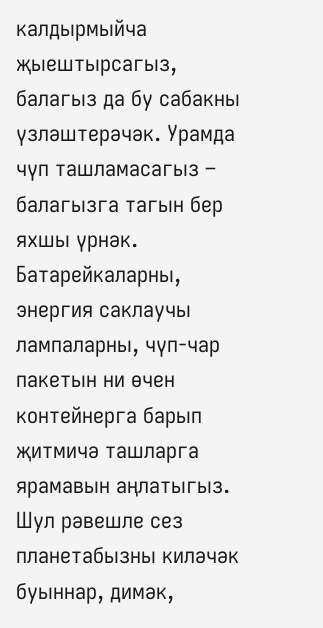калдырмыйча җыештырсагыз, балагыз да бу сабакны үзләштерәчәк. Урамда чүп ташламасагыз – балагызга тагын бер яхшы үрнәк. Батарейкаларны, энергия саклаучы лампаларны, чүп-чар пакетын ни өчен контейнерга барып җитмичә ташларга ярамавын аңлатыгыз. Шул рәвешле сез планетабызны киләчәк буыннар, димәк,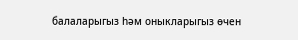балаларыгыз һәм оныкларыгыз өчен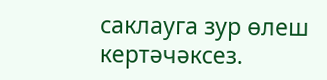саклауга зур өлеш кертәчәксез.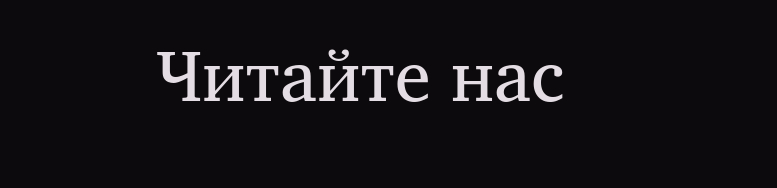Читайте нас